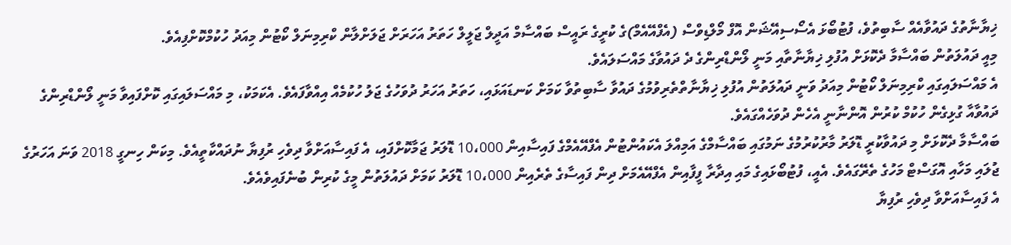ޚިޔާނާތުގެ ދައުވާއެއް ސާބިތުވެ، ފުޓުބޯޅަ އެސޯސިއޭޝަން އޮފް މޯލްޑިވްސް (އެފްއޭއެމް)ގެ ކުރީގެ ރައީސް ބައްސާމް އަދީލް ޖަލީލް ހަތަރު އަހަރަށް ޖަލަށްލާން ކްރިމިނަލް ކޯޓުން މިއަދު ހުކުމްކޮށްފިއެވެ.
މިއީ ދައުލަތުން ބައްސާމާ ދެކޮޅަށް އުފުލި ޚިޔާނާތާއި މަނީ ލޯންޑްރިންގެ ދެ ދައުވާގެ މައްސަލައެވެ.
އެ މައްސަލައިގައި ކްރިމިނަލް ކޯޓުން މިއަދު ވަނީ ދައުލަތުން އުފުލި ޚިޔާނާތްތެރިވުމުގެ ދައުވާ ސާބިތުވާ ކަމަށް ކަނޑައަޅައި، ހަތަރު އަހަރު ދުވަހުގެ ޖަލު ހުކުމެއް އިއްވާފައެވެ. އެކަމަކު، މި މައްސަލައިގައި ކޮށްފައިވާ މަނީ ލޯންޑްރިންގެ ދައުވާއާ ގުޅިގެން ހުކުމް ކުރުން އޮންނާނީ އެހެން ދުވަހެއްގައެވެ.
ބައްސާމާ ދެކޮޅަށް މި ދައުވާކުރީ ޑޮލަރު މާރުކުރުމުގެ ނަމުގައި ބައްސާމްގެ އަމިއްލަ އެކައުންޓުން އެފްއޭއެމްގެ ފައިސާއިން 10،000 ޑޮލަރު ޖަމާކޮށްފައި، އެ ފައިސާއަށްވާ ދިވެހި ރުފިޔާ ނުދައްކާތީއެވެ. މިކަން ހިނގީ 2018 ވަނަ އަހަރުގެ ޖުލައި މަހާއި އޮގަސްޓް މަހުގެ ތެރޭގައެވެ. އެއީ، ފުޓުބޯޅައިގެ މައި އިދާރާ ފީފާއިން އެފްއޭއެމަށް ދިން ފައިސާގެ ތެރެއިން 10،000 ޑޮލަރު ކަމަށް ދައުލަތުން މީގެ ކުރިން ބުނެފައިވެއެވެ.
އެ ފައިސާއަށްވާ ދިވެހި ރުފިޔާ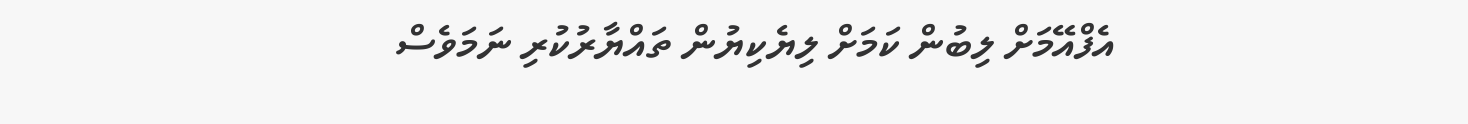އެފްއޭމަށް ލިބުން ކަމަށް ލިޔެކިޔުން ތައްޔާރުކުރި ނަމަވެސް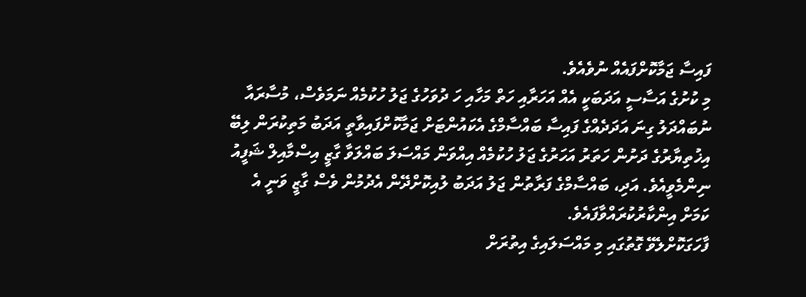ފައިސާ ޖަމާކޮށްފައެއް ނުވެއެވެ.
މި ކުށުގެ އަސާސީ އަދަބަކީ އެއް އަހަރާއި ހަތް މަހާއި ހަ ދުވަހުގެ ޖަލު ހުކުމެއް ނަމަވެސް، މުސާރައާ ނުބައްދަލު ގިނަ އަދަދެއްގެ ފައިސާ ބައްސާމްގެ އެކައުންޓަށް ޖަމާކޮށްފައިވާތީ އަދަބު މަތިކުރަން ލިބޭ އިޚުތިޔާރުގެ ދަށުން ހަތަރު އަހަރުގެ ޖަލު ހުކުމެއް އިއްވަން މައްސަލަ ބައްލަވާ ގާޒީ އިސްމާއިލް ޝަފީއު ނިންމެވީއެވެ. އަދި، ބައްސާމްގެ ފަރާތުން ޖަލު އަދަބު ލުއިކޮށްދޭން އެދުމުން ވެސް ގާޒީ ވަނީ އެ ކަމަށް އިންކާރުކުރައްވާފައެވެ.
ފާހަގަކޮށްލެވޭ ގޮތުގައި މި މައްސަލައިގެ އިތުރަށް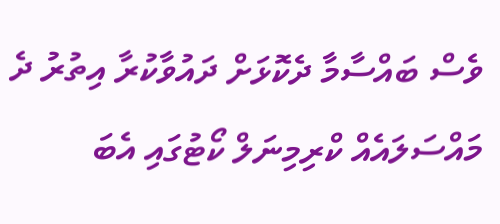ވެސް ބައްސާމާ ދެކޮޅަށް ދައުވާކުރާ އިތުރު ދެ މައްސަލައެއް ކްރިމިނަލް ކޯޓުގައި އެބަ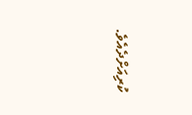ކުރިއަށްދެއެވެ.